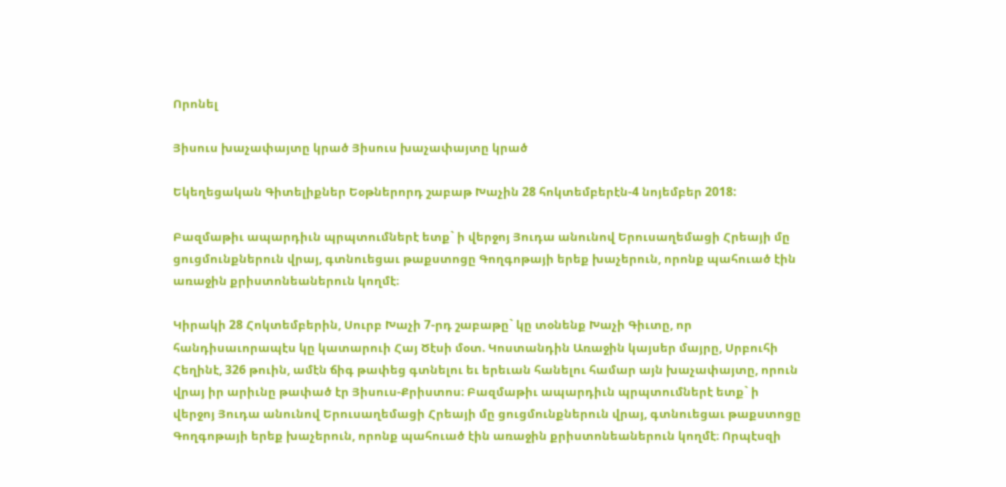Որոնել

Յիսուս խաչափայտը կրած Յիսուս խաչափայտը կրած

Եկեղեցական Գիտելիքներ Եօթներորդ շաբաթ Խաչին 28 հոկտեմբերէն-4 նոյեմբեր 2018:

Բազմաթիւ ապարդիւն պրպտումներէ ետք` ի վերջոյ Յուդա անունով Երուսաղեմացի Հրեայի մը ցուցմունքներուն վրայ, գտնուեցաւ թաքստոցը Գողգոթայի երեք խաչերուն, որոնք պահուած էին առաջին քրիստոնեաներուն կողմէ։

Կիրակի 28 Հոկտեմբերին, Սուրբ Խաչի 7-րդ շաբաթը` կը տօնենք Խաչի Գիւտը, որ հանդիսաւորապէս կը կատարուի Հայ Ծէսի մօտ. Կոստանդին Առաջին կայսեր մայրը, Սրբուհի Հեղինէ, 326 թուին, ամէն ճիգ թափեց գտնելու եւ երեւան հանելու համար այն խաչափայտը, որուն վրայ իր արիւնը թափած էր Յիսուս-Քրիստոս։ Բազմաթիւ ապարդիւն պրպտումներէ ետք` ի վերջոյ Յուդա անունով Երուսաղեմացի Հրեայի մը ցուցմունքներուն վրայ, գտնուեցաւ թաքստոցը Գողգոթայի երեք խաչերուն, որոնք պահուած էին առաջին քրիստոնեաներուն կողմէ։ Որպէսզի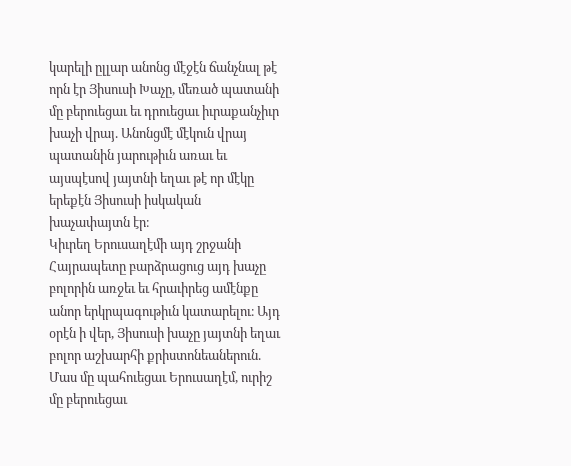կարելի ըլլար անոնց մէջէն ճանչնալ թէ որն էր Յիսուսի Խաչը, մեռած պատանի մը բերուեցաւ եւ դրուեցաւ իւրաքանչիւր խաչի վրայ. Անոնցմէ մէկուն վրայ պատանին յարութիւն առաւ եւ այսպէսով յայտնի եղաւ թէ որ մէկը երեքէն Յիսուսի իսկական խաչափայտն էր։
Կիւրեղ Երուսաղէմի այդ շրջանի Հայրապետը բարձրացուց այդ խաչը բոլորին առջեւ եւ հրաւիրեց ամէնքը անոր երկրպագութիւն կատարելու։ Այդ օրէն ի վեր, Յիսուսի խաչը յայտնի եղաւ բոլոր աշխարհի քրիստոնեաներուն. Մաս մը պահուեցաւ Երուսաղէմ, ուրիշ մը բերուեցաւ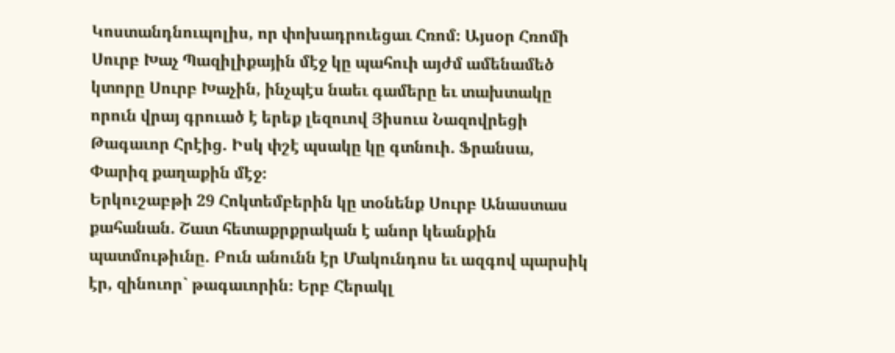Կոստանդնուպոլիս, որ փոխադրուեցաւ Հռոմ։ Այսօր Հռոմի Սուրբ Խաչ Պազիլիքային մէջ կը պահուի այժմ ամենամեծ կտորը Սուրբ Խաչին, ինչպէս նաեւ գամերը եւ տախտակը որուն վրայ գրուած է երեք լեզուով Յիսուս Նազովրեցի Թագաւոր Հրէից. Իսկ փշէ պսակը կը գտնուի. Ֆրանսա, Փարիզ քաղաքին մէջ։
Երկուշաբթի 29 Հոկտեմբերին կը տօնենք Սուրբ Անաստաս քահանան. Շատ հետաքրքրական է անոր կեանքին պատմութիւնը. Բուն անունն էր Մակունդոս եւ ազգով պարսիկ էր, զինուոր` թագաւորին։ Երբ Հերակլ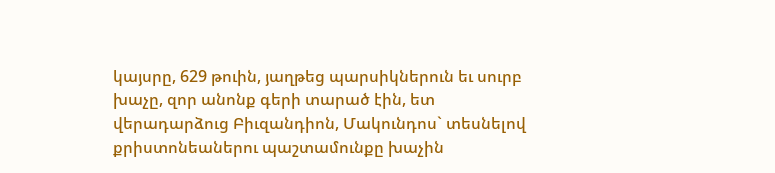կայսրը, 629 թուին, յաղթեց պարսիկներուն եւ սուրբ խաչը, զոր անոնք գերի տարած էին, ետ վերադարձուց Բիւզանդիոն, Մակունդոս` տեսնելով քրիստոնեաներու պաշտամունքը խաչին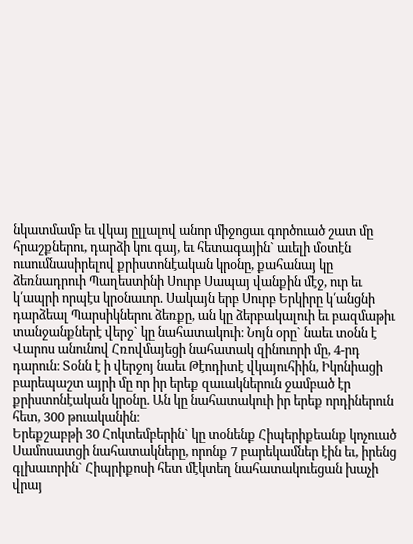նկատմամբ եւ վկայ ըլլալով անոր միջոցաւ գործուած շատ մը հրաշքներու, դարձի կու գայ, եւ հետագային` աւելի մօտէն ուսումնասիրելով քրիստոնէական կրօնը, քահանայ կը ձեռնադրուի Պաղեստինի Սուրբ Սապայ վանքին մէջ, ուր եւ կ՛ապրի որպէս կրօնաւոր. Սակայն երբ Սուրբ Երկիրը կ՛անցնի դարձեալ Պարսիկներու ձեռքը, ան կը ձերբակալուի եւ բազմաթիւ տանջանքներէ վերջ` կը նահատակուի։ Նոյն օրը` նաեւ տօնն է Վարոս անունով Հռովմայեցի նահատակ զինուորի մը, 4-րդ դարուն։ Տօնն է ի վերջոյ նաեւ Թէոդիտէ վկայուհիին, Իկոնիացի բարեպաշտ այրի մը որ իր երեք զաւակներուն ջամբած էր քրիստոնէական կրօնը. Ան կը նահատակուի իր երեք որդիներուն հետ, 300 թուականին։
Երեքշաբթի 30 Հոկտեմբերին` կը տօնենք Հիպերիքեանք կոչուած Սամոսատցի նահատակները, որոնք 7 բարեկամներ էին եւ, իրենց գլխաւորին` Հիպրիքոսի հետ մէկտեղ նահատակուեցան խաչի վրայ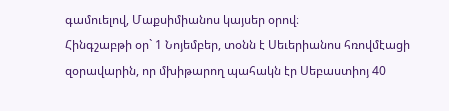գամուելով, Մաքսիմիանոս կայսեր օրով։
Հինգշաբթի օր` 1 Նոյեմբեր, տօնն է Սեւերիանոս հռովմէացի զօրավարին, որ մխիթարող պահակն էր Սեբաստիոյ 40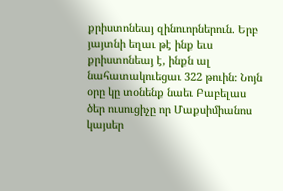քրիստոնեայ զինուորներուն. Երբ յայտնի եղաւ թէ ինք եւս քրիստոնեայ է, ինքն ալ նահատակուեցաւ 322 թուին։ Նոյն օրը կը տօնենք նաեւ Բաբելաս ծեր ուսուցիչը որ Մաքսիմիանոս կայսեր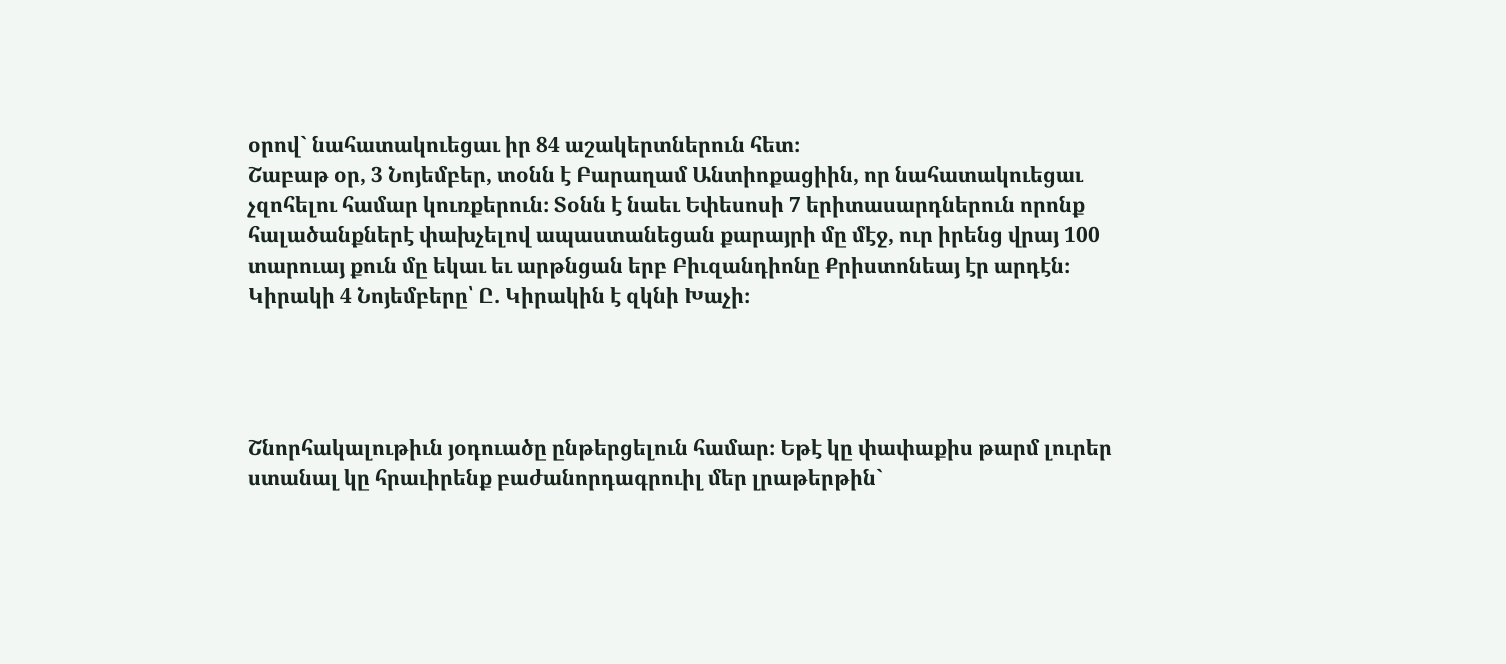օրով` նահատակուեցաւ իր 84 աշակերտներուն հետ։
Շաբաթ օր, 3 Նոյեմբեր, տօնն է Բարաղամ Անտիոքացիին, որ նահատակուեցաւ չզոհելու համար կուռքերուն։ Տօնն է նաեւ Եփեսոսի 7 երիտասարդներուն որոնք հալածանքներէ փախչելով ապաստանեցան քարայրի մը մէջ, ուր իրենց վրայ 100 տարուայ քուն մը եկաւ եւ արթնցան երբ Բիւզանդիոնը Քրիստոնեայ էր արդէն։
Կիրակի 4 Նոյեմբերը՝ Ը. Կիրակին է զկնի Խաչի։




Շնորհակալութիւն յօդուածը ընթերցելուն համար։ Եթէ կը փափաքիս թարմ լուրեր ստանալ կը հրաւիրենք բաժանորդագրուիլ մեր լրաթերթին`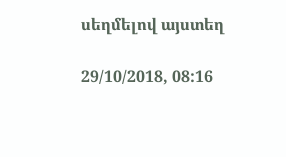սեղմելով այստեղ

29/10/2018, 08:16